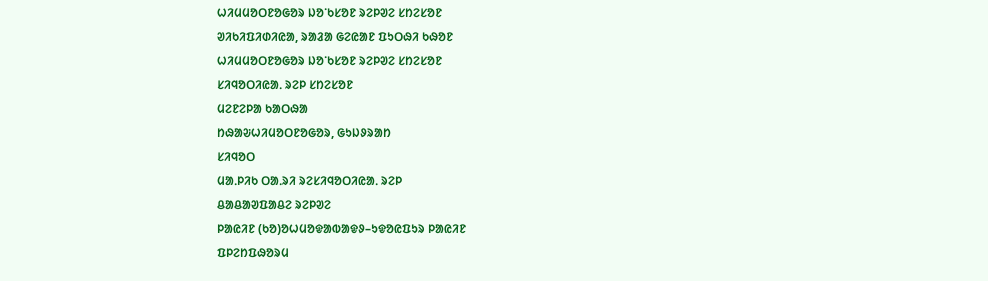ᱦᱤᱢᱢᱚᱛᱱᱚᱜᱚᱨ ᱡᱚᱸᱠᱥᱚᱱ ᱨᱮᱞᱣᱮ ᱥᱴᱮᱥᱚᱱ
ᱣᱤᱠᱤᱯᱤᱰᱤᱭᱟ, ᱨᱟᱲᱟ ᱜᱮᱭᱟᱱ ᱯᱩᱛᱷᱤ ᱠᱷᱚᱱ
ᱦᱤᱢᱢᱚᱛᱱᱚᱜᱚᱨ ᱡᱚᱸᱠᱥᱚᱱ ᱨᱮᱞᱣᱮ ᱥᱴᱮᱥᱚᱱ
ᱥᱤᱧᱚᱛᱤᱭᱟᱹ ᱨᱮᱞ ᱥᱴᱮᱥᱚᱱ
ᱢᱮᱱᱮᱞᱟ ᱠᱟᱛᱷᱟ
ᱴᱷᱟᱶᱦᱤᱢᱚᱛᱱᱚᱜᱚᱨ, ᱜᱩᱡᱽᱨᱟᱴ
ᱥᱤᱧᱚᱛ
ᱢᱟᱹᱞᱤᱠ ᱛᱟᱹᱨᱤ ᱨᱮᱥᱤᱧᱚᱛᱤᱭᱟᱹ ᱨᱮᱞ
ᱪᱟᱪᱟᱣᱯᱟᱪᱮ ᱨᱮᱞᱣᱮ
ᱞᱟᱭᱤᱱ (ᱠᱚ)ᱚᱦᱢᱚᱫᱟᱵᱟᱫᱽ–ᱩᱫᱚᱭᱯᱩᱨ ᱞᱟᱭᱤᱱ
ᱯᱞᱮᱴᱯᱷᱚᱨᱢ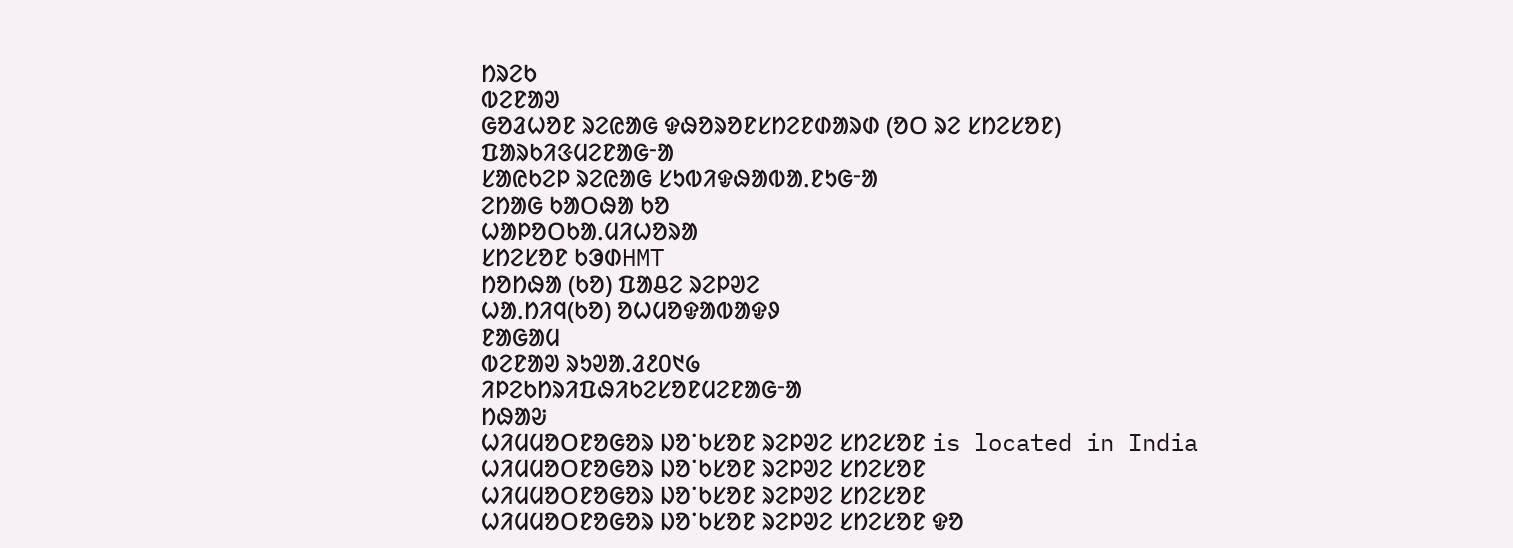ᱴᱨᱮᱠ
ᱵᱮᱱᱟᱣ
ᱜᱚᱲᱦᱚᱱ ᱨᱮᱭᱟᱜ ᱫᱷᱚᱨᱚᱱᱥᱴᱮᱱᱰᱟᱨᱰ (ᱚᱛ ᱨᱮ ᱥᱴᱮᱥᱚᱱ)
ᱯᱟᱨᱠᱤᱝᱢᱮᱱᱟᱜᱼᱟ
ᱥᱟᱭᱠᱮᱞ ᱨᱮᱭᱟᱜ ᱥᱩᱵᱤᱫᱷᱟᱵᱟᱹᱱᱩᱜᱼᱟ
ᱮᱴᱟᱜ ᱠᱟᱛᱷᱟ ᱠᱚ
ᱦᱟᱞᱚᱛᱠᱟᱹᱢᱤᱦᱚᱨᱟ
ᱥᱴᱮᱥᱚᱱ ᱠᱳᱰHMT
ᱴᱚᱴᱷᱟ (ᱠᱚ) ᱯᱟᱪᱮ ᱨᱮᱞᱣᱮ
ᱦᱟᱹᱴᱤᱧ(ᱠᱚ) ᱚᱦᱢᱚᱫᱟᱵᱟᱫᱽ
ᱱᱟᱜᱟᱢ
ᱵᱮᱱᱟᱣ ᱨᱩᱣᱟᱹᱲ᱒᱐᱑᱙
ᱤᱞᱮᱠᱴᱨᱤᱯᱷᱤᱠᱮᱥᱚᱱᱢᱮᱱᱟᱜᱼᱟ
ᱴᱷᱟᱶ
ᱦᱤᱢᱢᱚᱛᱱᱚᱜᱚᱨ ᱡᱚᱸᱠᱥᱚᱱ ᱨᱮᱞᱣᱮ ᱥᱴᱮᱥᱚᱱ is located in India
ᱦᱤᱢᱢᱚᱛᱱᱚᱜᱚᱨ ᱡᱚᱸᱠᱥᱚᱱ ᱨᱮᱞᱣᱮ ᱥᱴᱮᱥᱚᱱ
ᱦᱤᱢᱢᱚᱛᱱᱚᱜᱚᱨ ᱡᱚᱸᱠᱥᱚᱱ ᱨᱮᱞᱣᱮ ᱥᱴᱮᱥᱚᱱ
ᱦᱤᱢᱢᱚᱛᱱᱚᱜᱚᱨ ᱡᱚᱸᱠᱥᱚᱱ ᱨᱮᱞᱣᱮ ᱥᱴᱮᱥᱚᱱ ᱫᱚ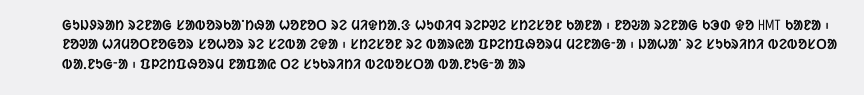ᱜᱩᱡᱽᱨᱟᱴ ᱨᱮᱱᱟᱜ ᱥᱟᱵᱚᱨᱠᱟᱸᱴᱷᱟ ᱦᱚᱱᱚᱛ ᱨᱮ ᱢᱤᱫᱴᱟᱹᱝ ᱦᱩᱰᱤᱧ ᱨᱮᱞᱣᱮ ᱥᱴᱮᱥᱚᱱ ᱠᱟᱱᱟ ᱾ ᱱᱚᱶᱟ ᱨᱮᱱᱟᱜ ᱠᱳᱰ ᱫᱚ HMT ᱠᱟᱱᱟ ᱾ ᱱᱚᱣᱟ ᱦᱤᱢᱚᱛᱱᱚᱜᱚᱨ ᱥᱚᱦᱚᱨ ᱨᱮ ᱥᱮᱵᱟ ᱮᱫᱟ ᱾ ᱥᱴᱮᱥᱚᱱ ᱨᱮ ᱵᱟᱨᱭᱟ ᱯᱞᱮᱴᱯᱷᱚᱨᱢ ᱢᱮᱱᱟᱜᱼᱟ ᱾ ᱡᱟᱦᱟᱸ ᱨᱮ ᱥᱩᱠᱨᱤᱴᱤ ᱵᱮᱵᱚᱥᱛᱟ ᱵᱟᱹᱱᱩᱜᱼᱟ ᱾ ᱯᱞᱮᱴᱯᱷᱚᱨᱢ ᱱᱟᱯᱟᱭ ᱛᱮ ᱥᱩᱠᱨᱤᱴᱤ ᱵᱮᱵᱚᱥᱛᱟ ᱵᱟᱹᱱᱩᱜᱼᱟ ᱟᱨ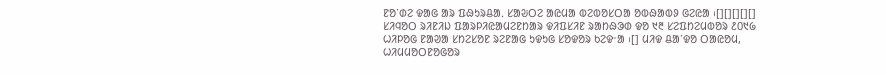ᱱᱚᱸᱰᱮ ᱫᱟᱜ ᱟᱨ ᱯᱷᱩᱨᱪᱟᱹ ᱥᱟᱶᱛᱮ ᱟᱭᱢᱟ ᱵᱮᱵᱚᱥᱛᱟ ᱚᱵᱷᱟᱵᱽ ᱜᱮᱭᱟ ᱾[][][][][]
ᱥᱤᱧᱚᱛ ᱨᱤᱱᱤᱡ ᱯᱟᱨᱞᱤᱭᱟᱢᱮᱱᱴᱟᱨ ᱫᱤᱯᱥᱤᱱ ᱨᱟᱴᱷᱳᱰ ᱫᱚ ᱑᱓ ᱥᱮᱯᱴᱮᱢᱵᱚᱨ ᱒᱐᱑᱙ ᱦᱤᱞᱚᱜ ᱱᱟᱣᱟ ᱥᱴᱮᱥᱚᱱ ᱨᱮᱱᱟᱜ ᱩᱫᱩᱜ ᱥᱚᱫᱚᱨ ᱠᱮᱫᱼᱟ ᱾[] ᱢᱤᱫ ᱪᱟᱸᱫᱚ ᱛᱟᱭᱚᱢ, ᱦᱤᱢᱢᱚᱛᱱᱚᱜᱚᱨ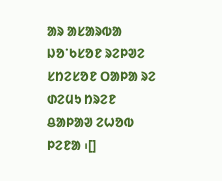ᱟᱨ ᱟᱥᱟᱨᱵᱟ ᱡᱚᱸᱠᱥᱚᱱ ᱨᱮᱞᱣᱮ ᱥᱴᱮᱥᱚᱱ ᱛᱟᱞᱟ ᱨᱮ ᱰᱮᱢᱩ ᱴᱨᱮᱱ ᱪᱟᱞᱟᱣ ᱮᱦᱚᱵ ᱞᱮᱱᱟ ᱾[]